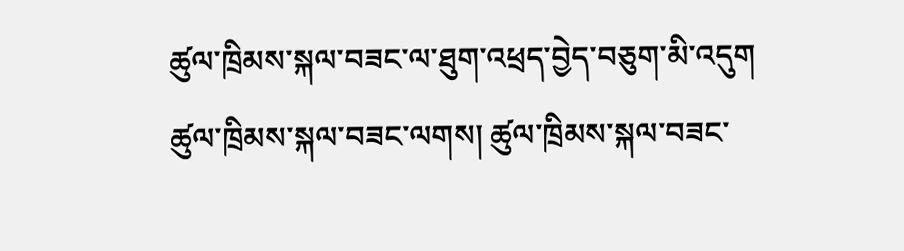ཚུལ་ཁྲིམས་སྐལ་བཟང་ལ་ཐུག་འཕྲད་བྱེད་བཅུག་མི་འདུག
ཚུལ་ཁྲིམས་སྐལ་བཟང་ལགས། ཚུལ་ཁྲིམས་སྐལ་བཟང་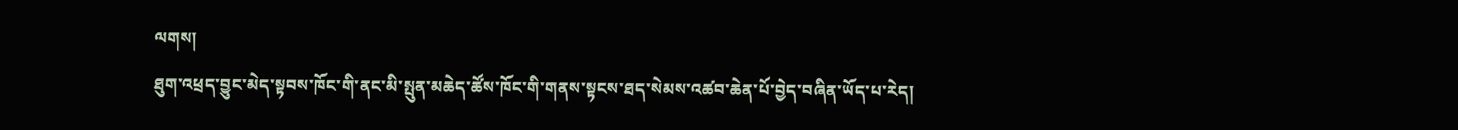ལགས།
ཐུག་འཕྲད་བྱུང་མེད་སྟབས་ཁོང་གི་ནང་མི་སྤུན་མཆེད་ཚོས་ཁོང་གི་གནས་སྟངས་ཐད་སེམས་འཚབ་ཆེན་པོ་བྱེད་བཞིན་ཡོད་པ་རེད།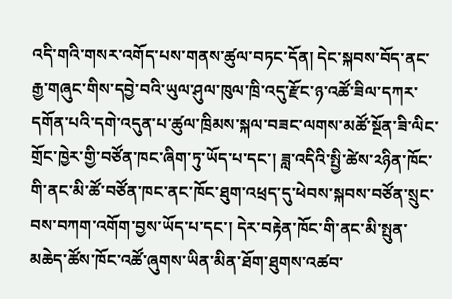འདི་གའི་གསར་འགོད་པས་གནས་ཚུལ་བཏང་དོན། དེང་སྐབས་བོད་ནང་རྒྱ་གཞུང་གིས་དབྱེ་བའི་ཡུལ་ཤུལ་ཁུལ་ཁྲི་འདུ་རྫོང་ཉ་འཚོ་ཟིལ་དཀར་དགོན་པའི་དགེ་འདུན་པ་ཚུལ་ཁྲིམས་སྐལ་བཟང་ལགས་མཚོ་སྔོན་ཟི་ལིང་གྲོང་ཁྱེར་གྱི་བཙོན་ཁང་ཞིག་ཏུ་ཡོད་པ་དང་། ཟླ་འདིའི་སྤྱི་ཚེས་༢ཉིན་ཁོང་གི་ནང་མི་ཚོ་བཙོན་ཁང་ནང་ཁོང་ཐུག་འཕྲད་དུ་ཕེབས་སྐབས་བཙོན་སྲུང་བས་བཀག་འགོག་བྱས་ཡོད་པ་དང་། དེར་བརྟེན་ཁོང་གི་ནང་མི་སྤུན་མཆེད་ཚོས་ཁོང་འཚོ་ཞུགས་ཡིན་མིན་ཐོག་ཐུགས་འཚབ་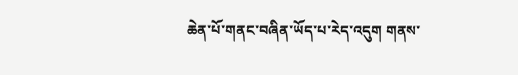ཆེན་པོ་གནང་བཞིན་ཡོད་པ་རེད་འདུག གནས་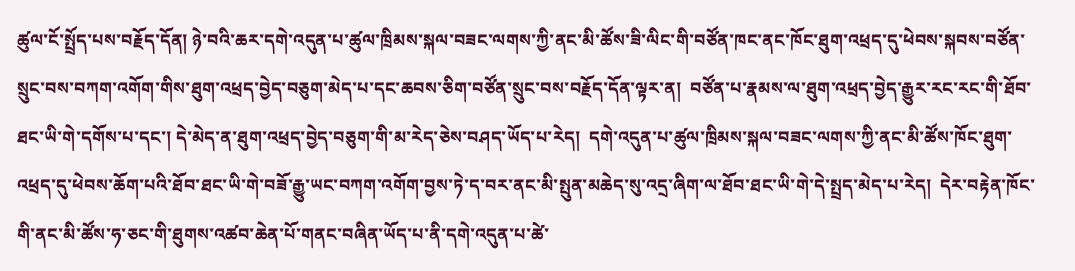ཚུལ་ངོ་སྤྲོད་པས་བརྗོད་དོན། ཉེ་བའི་ཆར་དགེ་འདུན་པ་ཚུལ་ཁྲིམས་སྐལ་བཟང་ལགས་ཀྱི་ནང་མི་ཚོས་ཟི་ལིང་གི་བཙོན་ཁང་ནང་ཁོང་ཐུག་འཕྲད་དུ་ཕེབས་སྐབས་བཙོན་སྲུང་བས་བཀག་འགོག་གིས་ཐུག་འཕྲད་བྱེད་བཅུག་མེད་པ་དང་ཆབས་ཅིག་བཙོན་སྲུང་བས་བརྗོད་དོན་ལྟར་ན།  བཙོན་པ་རྣམས་ལ་ཐུག་འཕྲད་བྱེད་རྒྱུར་རང་རང་གི་ཐོབ་ཐང་ཡི་གེ་དགོས་པ་དང་། དེ་མེད་ན་ཐུག་འཕྲད་བྱེད་བཅུག་གི་མ་རེད་ཅེས་བཤད་ཡོད་པ་རེད།  དགེ་འདུན་པ་ཚུལ་ཁྲིམས་སྐལ་བཟང་ལགས་ཀྱི་ནང་མི་ཚོས་ཁོང་ཐུག་འཕྲད་དུ་ཕེབས་ཆོག་པའི་ཐོབ་ཐང་ཡི་གེ་བཟོ་རྒྱུ་ཡང་བཀག་འགོག་བྱས་ཏེ་ད་བར་ནང་མི་སྤུན་མཆེད་སུ་འདྲ་ཞིག་ལ་ཐོབ་ཐང་ཡི་གེ་དེ་སྤྲད་མེད་པ་རེད།  དེར་བརྟེན་ཁོང་གི་ནང་མི་ཚོས་ཧ་ཅང་གི་ཐུགས་འཚབ་ཆེན་པོ་གནང་བཞིན་ཡོད་པ་ནི་དགེ་འདུན་པ་ཚེ་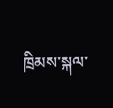ཁྲིམས་སྐལ་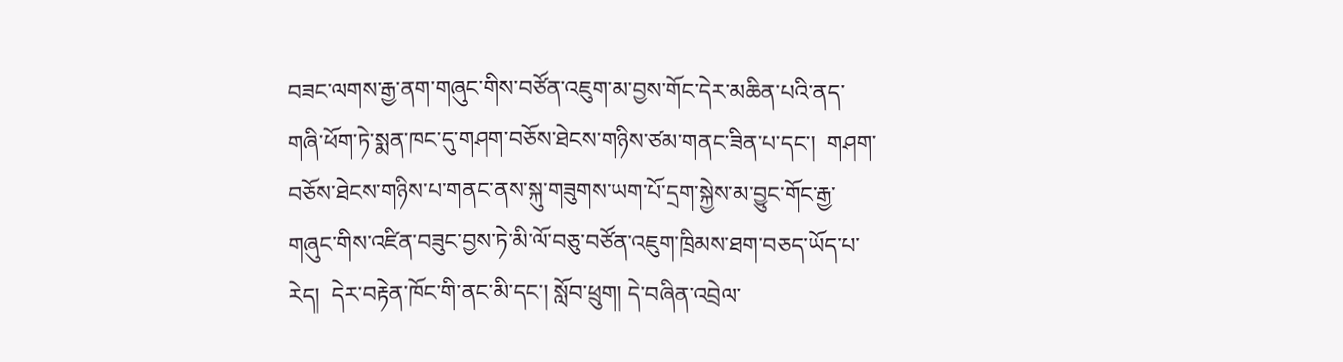བཟང་ལགས་རྒྱ་ནག་གཞུང་གིས་བཙོན་འཇུག་མ་བྱས་གོང་དེར་མཆིན་པའི་ནད་གཞི་ཕོག་ཏེ་སྨན་ཁང་དུ་གཤག་བཅོས་ཐེངས་གཉིས་ཙམ་གནང་ཟིན་པ་དང་།  གཤག་བཅོས་ཐེངས་གཉིས་པ་གནང་ནས་སྐུ་གཟུགས་ཡག་པོ་དྲག་སྐྱེས་མ་བྱུང་གོང་རྒྱ་གཞུང་གིས་འཛིན་བཟུང་བྱས་ཏེ་མི་ལོ་བཅུ་བཙོན་འཇུག་ཁྲིམས་ཐག་བཅད་ཡོད་པ་རེད།  དེར་བརྟེན་ཁོང་གི་ནང་མི་དང་། སློབ་ཕྲུག། དེ་བཞིན་འབྲེལ་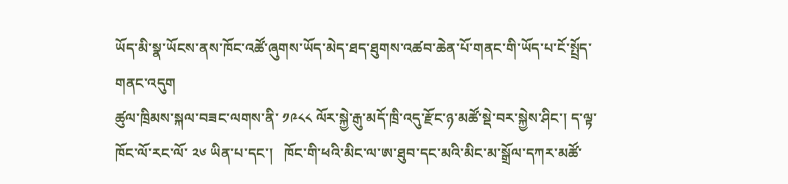ཡོད་མི་སྣ་ཡོངས་ནས་ཁོང་འཚོ་ཞུགས་ཡོད་མེད་ཐད་ཐུགས་འཚབ་ཆེན་པོ་གནང་གི་ཡོད་པ་ངོ་སྤྲོད་གནང་འདུག
ཚུལ་ཁྲིམས་སྐལ་བཟང་ལགས་ནི་ ༡༩༨༨ ལོར་སྐྱེ་རྒུ་མདོ་ཁྲི་འདུ་རྫོང་ཉ་མཚོ་སྡེ་བར་སྐྱེས་ཤིང་། ད་ལྟ་ཁོང་ལོ་རང་ལོ་ ༢༦ ཡིན་པ་དང་།   ཁོང་གི་ཕའི་མིང་ལ་ཨ་ཐུབ་དང་མའི་མིང་མ་སྒྲོལ་དཀར་མཚོ་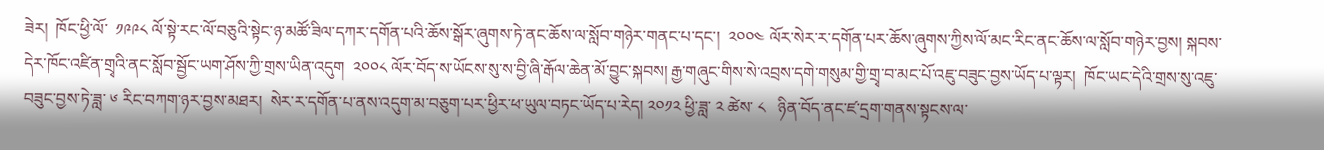ཟེར།  ཁོང་ཕྱི་ལོ་  ༡༩༩༨ ལོ་སྟེ་རང་ལོ་བཅུའི་སྟེང་ཉ་མཚོ་ཟིལ་དཀར་དགོན་པའི་ཆོས་སྒོར་ཞུགས་ཏེ་ནང་ཆོས་ལ་སློབ་གཉེར་གནང་པ་དང་།  ༢༠༠༤ ལོར་སེར་ར་དགོན་པར་ཆོས་ཞུགས་ཀྱིས་ལོ་མང་རིང་ནང་ཆོས་ལ་སློབ་གཉེར་བྱས། སྐབས་དེར་ཁོང་འཛིན་གྲྭའི་ནང་སློབ་སྦྱོང་ཡག་ཤོས་ཀྱི་གྲས་ཡིན་འདུག  ༢༠༠༨ ལོར་བོད་ས་ཡོངས་སུ་ས་བྱི་ཞི་རྒོལ་ཆེན་མོ་བྱུང་སྐབས། རྒྱ་གཞུང་གིས་སེ་འབྲས་དགེ་གསུམ་གྱི་གྲྭ་བ་མང་པོ་འཇུ་བཟུང་བྱས་ཡོད་པ་ལྟར།  ཁོང་ཡང་དེའི་གྲས་སུ་འཇུ་བཟུང་བྱས་ཏེ་ཟླ་ ༦ རིང་བཀག་ཉར་བྱས་མཐར།  སེར་ར་དགོན་པ་ནས་འདུག་མ་བཅུག་པར་ཕྱིར་ཕ་ཡུལ་བཏང་ཡོད་པ་རེད། ༢༠༡༢ ཕྱི་ཟླ་ ༢ ཚེས་ ༨   ཉིན་བོད་ནང་ཛ་དྲག་གནས་སྟངས་ལ་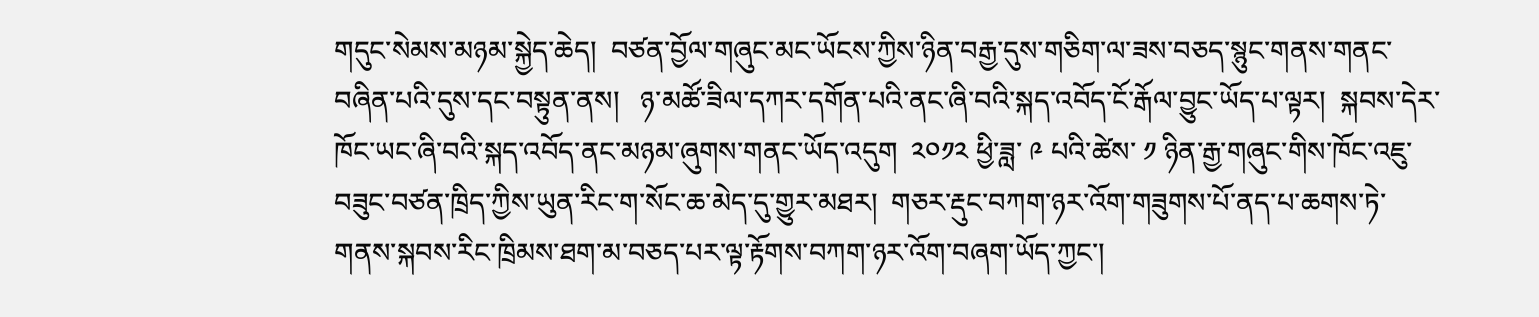གདུང་སེམས་མཉམ་སྐྱེད་ཆེད།  བཙན་བྱོལ་གཞུང་མང་ཡོངས་ཀྱིས་ཉིན་བརྒྱ་དུས་གཅིག་ལ་ཟས་བཅད་སྙུང་གནས་གནང་བཞིན་པའི་དུས་དང་བསྟུན་ནས།   ཉ་མཚོ་ཟིལ་དཀར་དགོན་པའི་ནང་ཞི་བའི་སྐད་འབོད་ངོ་རྒོལ་བྱུང་ཡོད་པ་ལྟར།  སྐབས་དེར་ཁོང་ཡང་ཞི་བའི་སྐད་འབོད་ནང་མཉམ་ཞུགས་གནང་ཡོད་འདུག  ༢༠༡༢ ཕྱི་ཟླ་ ༩ པའི་ཚེས་ ༡ ཉིན་རྒྱ་གཞུང་གིས་ཁོང་འཇུ་བཟུང་བཙན་ཁྲིད་ཀྱིས་ཡུན་རིང་ག་སོང་ཆ་མེད་དུ་གྱུར་མཐར།  གཅར་རྡུང་བཀག་ཉར་འོག་གཟུགས་པོ་ནད་པ་ཆགས་ཏེ་གནས་སྐབས་རིང་ཁྲིམས་ཐག་མ་བཅད་པར་ལྟ་རྟོགས་བཀག་ཉར་འོག་བཞག་ཡོད་ཀྱང་།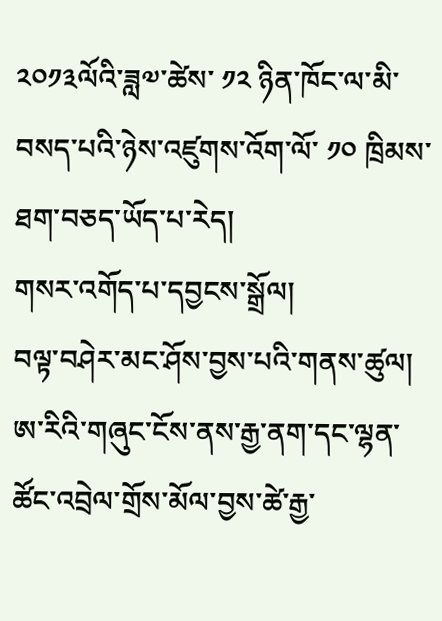༢༠༡༣ལོའི་ཟླ༧་ཚེས་ ༡༢ ཉིན་ཁོང་ལ་མི་བསད་པའི་ཉེས་འཛུགས་འོག་ལོ་ ༡༠ ཁྲིམས་ཐག་བཅད་ཡོད་པ་རེད།
གསར་འགོད་པ་དབྱངས་སྒྲོལ།
བལྟ་བཤེར་མང་ཤོས་བྱས་པའི་གནས་ཚུལ།
ཨ་རིའི་གཞུང་ངོས་ནས་རྒྱ་ནག་དང་ལྷན་ཚོང་འབྲེལ་གྲོས་མོལ་བྱས་ཚེ་རྒྱ་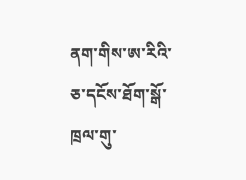ནག་གིས་ཨ་རིའི་ཅ་དངོས་ཐོག་སྒོ་ཁྲལ་གུ་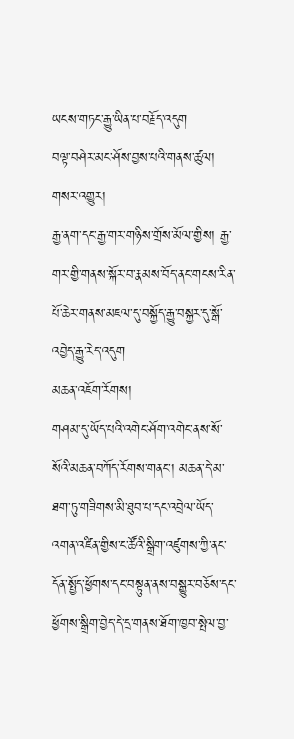ཡངས་གཏང་རྒྱུ་ཡིན་པ་བརྗོད་འདུག
བལྟ་བཤེར་མང་ཤོས་བྱས་པའི་གནས་ཚུལ།
གསར་འགྱུར།
རྒྱ་ནག་དང་རྒྱ་གར་གཉིས་གྲོས་མོལ་གྱིས། རྒྱ་གར་གྱི་གནས་སྐོར་བ་རྣམས་བོད་ནང་གངས་རིན་པོ་ཆེར་གནས་མཇལ་དུ་བསྐྱོད་རྒྱུ་བསྐྱར་དུ་སྒོ་འབྱེད་རྒྱུ་རེད་འདུག
མཆན་འཇོག་རོགས།
གཤམ་དུ་ཡོད་པའི་འགེང་ཤོག་འགེང་ནས་སོ་སོའི་མཆན་བཀོད་རོགས་གནང་། མཆན་དེ་མ་ཐག་ཏུ་གཟིགས་མི་ཐུབ་པ་དང་འབྲེལ་ཡོད་འགན་འཛིན་གྱིས་ང་ཚོའི་སྒྲིག་འཛུགས་ཀྱི་ནང་དོན་སྤྱོད་ཕྱོགས་དང་བསྟུན་ནས་བསྒྱུར་བཅོས་དང་ཕྱོགས་སྒྲིག་བྱེད་དེ་དྲ་གནས་ཐོག་ཁྱབ་སྤེལ་བྱ་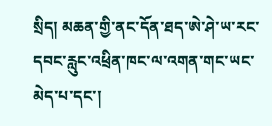སྲིད། མཆན་གྱི་ནང་དོན་ཐད་ཨེ་ཤེ་ཡ་རང་དབང་རླུང་འཕྲིན་ཁང་ལ་འགན་གང་ཡང་མེད་པ་དང་།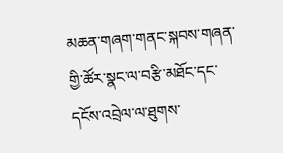མཆན་གཞག་གནང་སྐབས་གཞན་གྱི་ཚོར་སྣང་ལ་བརྩི་མཐོང་དང་དངོས་འབྲེལ་ལ་ཐུགས་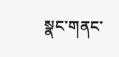སྣང་གནང་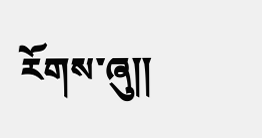རོགས་ཞུ༎